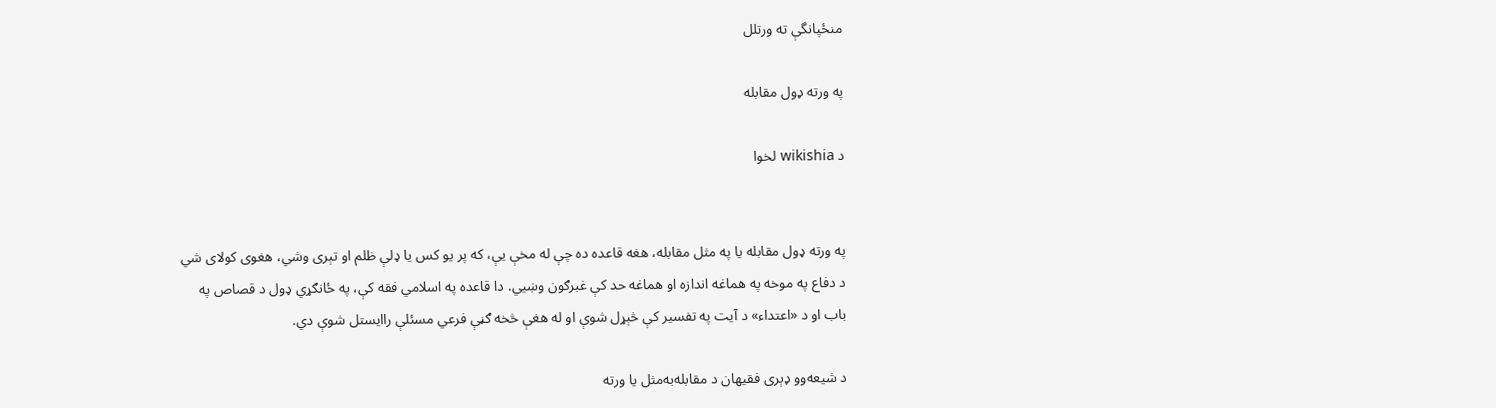منځپانگې ته ورتلل

په ورته ډول مقابله

د wikishia لخوا


په ورته ډول مقابله یا په مثل مقابله، هغه قاعده ده چې له مخې یې، که پر یو کس یا ډلې ظلم او تېری وشي، هغوی کولای شي د دفاع په موخه په هماغه اندازه او هماغه حد کې غبرګون وښيي. دا قاعده په اسلامي فقه کې، په ځانګړي ډول د قصاص په باب او د «اعتداء» د آیت په تفسیر کې څېړل شوې او له هغې څخه ګڼې فرعي مسئلې راایستل شوې دي.

د شیعه‌وو ډېری فقیهان د مقابله‌به‌مثل یا ورته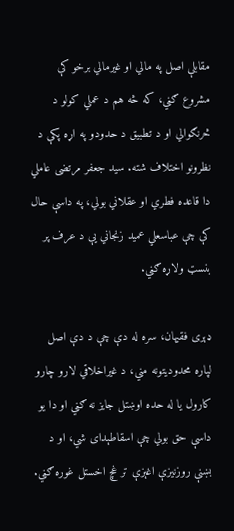مقابلې اصل په مالي او غیرمالي برخو کې مشروع ګڼي، که څه هم د عملي کولو د څرنګوالي او د تطبیق د حدودو په اړه پکې د نظرونو اختلاف شته. سید جعفر مرتضی عاملي دا قاعده فطري او عقلاني بولي، په داسې حال کې چې عباسعلي عمید زنجاني یې د عرف پر بنسټ ولاړه ګڼي.

ډېری فقیهان، سره له دې چې د دې اصل لپاره محدودیتونه مني، د غیراخلاقي لارو چارو کارول یا له حده اوښتل جایز نه ګڼي او دا یو داسې حق بولي چې اسقاطېدای شي، او د بښنې روزنیزې اغېزې تر غچ اخستل غوره ګڼي.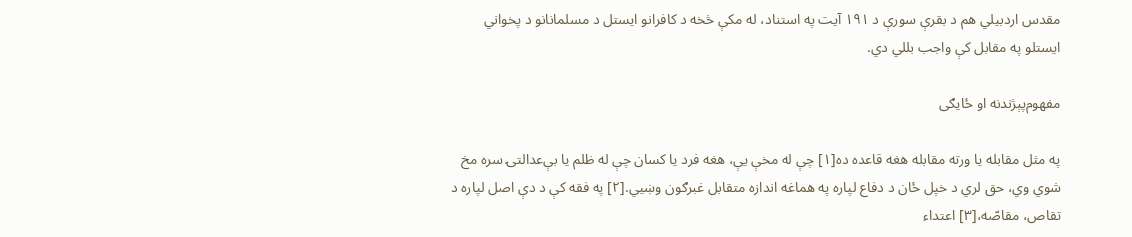مقدس اردبیلي هم د بقرې سورې د ۱۹۱ آیت په استناد، له مکې څخه د کافرانو ایستل د مسلمانانو د پخواني ایستلو په مقابل کې واجب بللي دي.

مفهوم‌پېژندنه او ځایګی

په مثل مقابله یا ورته مقابله هغه قاعده ده[۱] چې له مخې یې، هغه فرد یا کسان چې له ظلم یا بې‌عدالتۍ سره مخ شوي وي، حق لري د خپل ځان د دفاع لپاره په هماغه اندازه متقابل غبرګون وښيي.[۲] په فقه کې د دې اصل لپاره د تقاص، مقاصّه،[۳] اعتداء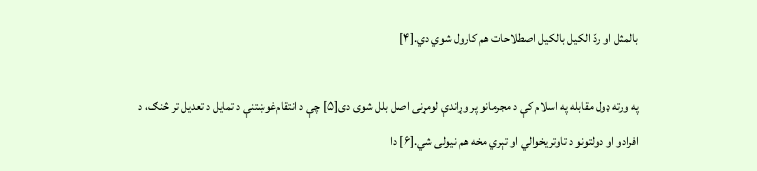بالمثل او ردّ الکیل بالکیل اصطلاحات هم کارول شوي دي.[۴]

په ورته ډول مقابله په اسلام کې د مجرمانو پر وړاندې لومړنی اصل بلل شوی دی[۵] چې د انتقام‌غوښتنې د تمایل د تعدیل تر څنګ، د افرادو او دولتونو د تاوتریخوالي او تېري مخه هم نیولی شي.[۶] دا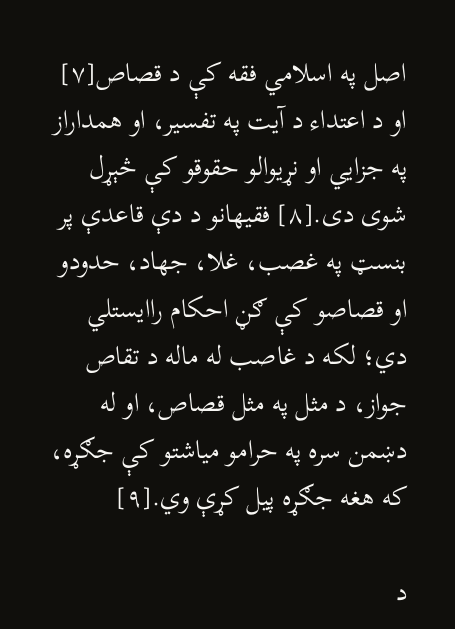اصل په اسلامي فقه کې د قصاص[۷] او د اعتداء د آیت په تفسیر، او همداراز په جزایي او نړیوالو حقوقو کې څېړل شوی دی.[۸] فقیهانو د دې قاعدې پر بنسټ په غصب، غلا، جهاد، حدودو او قصاصو کې ګڼ احکام راایستلي دي؛ لکه د غاصب له ماله د تقاص جواز، د مثل په مثل قصاص، او له دښمن سره په حرامو میاشتو کې جګړه، که هغه جګړه پیل کړې وي.[۹]

د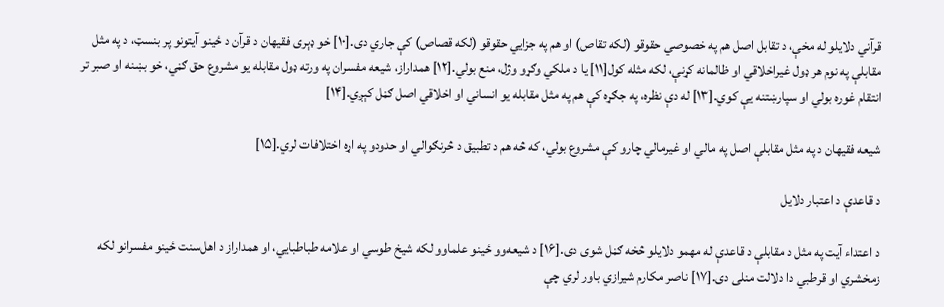قرآني دلایلو له مخې، د تقابل اصل هم په خصوصي حقوقو (لکه تقاص) او هم په جزایي حقوقو (لکه قصاص) کې جاري دی.[۱۰] خو ډېری فقیهان د قرآن د ځینو آیتونو پر بنسټ، د په مثل مقابلې په نوم هر ډول غیراخلاقي او ظالمانه کړنې، لکه مثله کول[۱۱] یا د ملکي وګړو وژل، منع بولي.[۱۲] همداراز، شیعه مفسران په ورته ډول مقابله یو مشروع حق ګڼي، خو بښنه او صبر تر انتقام غوره بولي او سپارښتنه یې کوي.[۱۳] له دې نظره، په جګړه کې هم په مثل مقابله یو انساني او اخلاقي اصل ګڼل کېږي.[۱۴]

شیعه فقیهان د په مثل مقابلې اصل په مالي او غیرمالي چارو کې مشروع بولي، که څه هم د تطبیق د څرنګوالي او حدودو په اړه اختلافات لري.[۱۵]

د قاعدې د اعتبار دلایل

د اعتداء آیت په مثل د مقابلې د قاعدې له مهمو دلایلو څخه ګڼل شوی دی.[۱۶] د شیعه‌وو ځینو علماوو لکه شیخ طوسي او علامه طباطبایي، او همداراز د اهل‌سنت ځینو مفسرانو لکه زمخشري او قرطبي دا دلالت منلی دی.[۱۷] ناصر مکارم شیرازي باور لري چې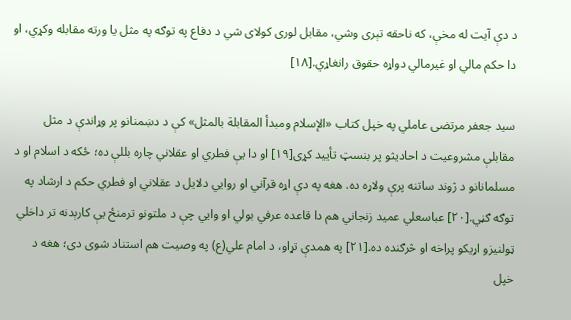د دې آیت له مخې، که ناحقه تېری وشي، مقابل لوری کولای شي د دفاع په توګه په مثل یا ورته مقابله وکړي، او دا حکم مالي او غیرمالي دواړه حقوق رانغاړي.[۱۸]

سید جعفر مرتضی عاملي په خپل کتاب «الإسلام ومبدأ المقابلة بالمثل» کې د دښمنانو پر وړاندې د مثل مقابلې مشروعیت د احادیثو پر بنسټ تأیید کړی[۱۹] او دا یې فطري او عقلاني چاره بللې ده؛ ځکه د اسلام او د مسلمانانو د ژوند ساتنه پرې ولاړه ده. هغه په دې اړه قرآني او روایي دلایل د عقلاني او فطري حکم د ارشاد په توګه ګڼي.[۲۰] عباسعلي عمید زنجاني هم دا قاعده عرفي بولي او وايي چې د ملتونو ترمنځ یې کارېدنه تر داخلي ټولنیزو اړیکو پراخه او څرګنده ده.[۲۱] په همدې تړاو، د امام علي(ع) په وصیت هم استناد شوی دی؛ هغه د خپل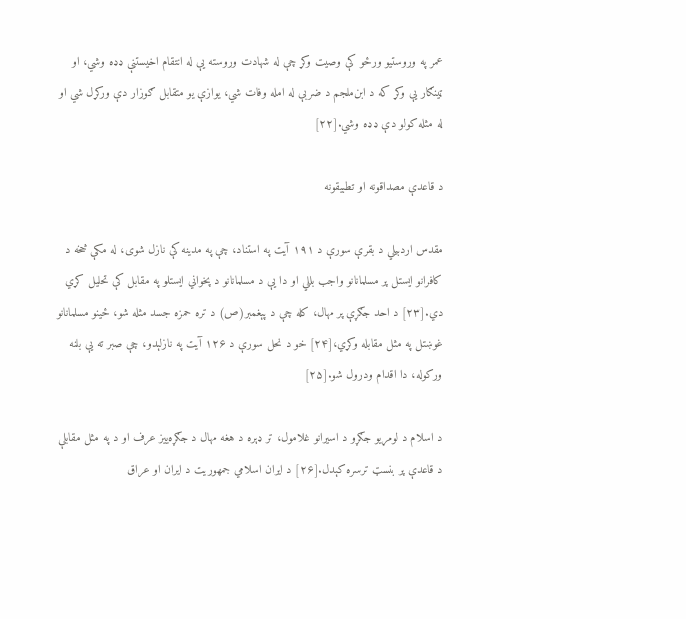عمر په وروستیو ورځو کې وصیت وکړ چې له شهادت وروسته یې له انتقام اخیستنې ډډه وشي، او ټینګار یې وکړ که د ابن‌ملجم د ضربې له امله وفات شي، یوازې یو متقابل ګوزار دې ورکړل شي او له مثله کولو دې ډډه وشي.[۲۲]

د قاعدې مصداقونه او تطبیقونه

مقدس اردبیلي د بقرې سورې د ۱۹۱ آیت په استناد، چې په مدینه کې نازل شوی، له مکې څخه د کافرانو ایستل پر مسلمانانو واجب بللي او دا یې د مسلمانانو د پخواني ایستلو په مقابل کې تحلیل کړي دي.[۲۳] د احد جګړې پر مهال، کله چې د پېغمبر(ص) د تره حمزه جسد مثله شو، ځینو مسلمانانو غوښتل په مثل مقابله وکړي،[۲۴] خو د نحل سورې د ۱۲۶ آیت په نازلېدو، چې صبر ته یې بلنه ورکوله، دا اقدام ودرول شو.[۲۵]

د اسلام د لومړیو جګړو د اسیرانو غلامول، تر ډېره د هغه مهال د جګړه‌ییز عرف او د په مثل مقابلې د قاعدې پر بنسټ ترسره کېدل.[۲۶] د ایران اسلامي جمهوریت د ایران او عراق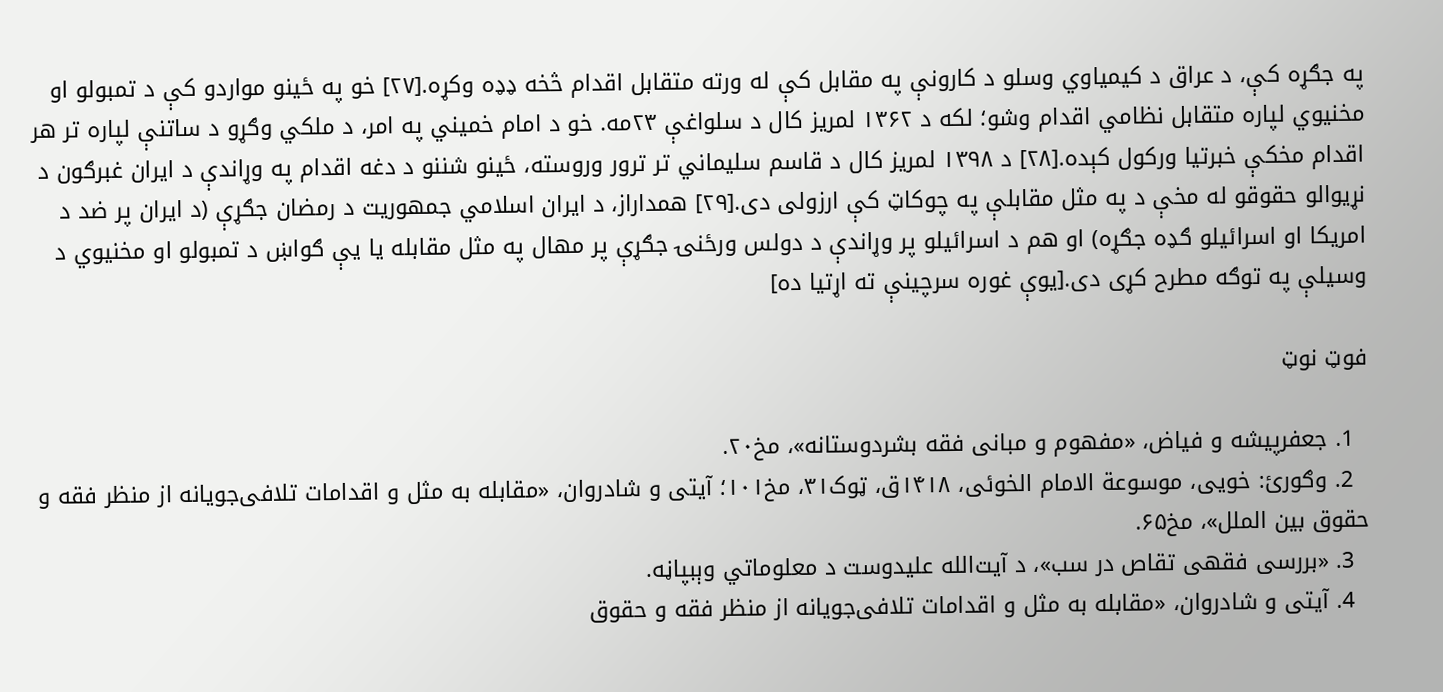په جګړه کې، د عراق د کیمیاوي وسلو د کارونې په مقابل کې له ورته متقابل اقدام څخه ډډه وکړه.[۲۷] خو په ځینو مواردو کې د تمبولو او مخنیوي لپاره متقابل نظامي اقدام وشو؛ لکه د ۱۳۶۲ لمریز کال د سلواغې ۲۳مه. خو د امام خمیني په امر، د ملکي وګړو د ساتنې لپاره تر هر اقدام مخکې خبرتیا ورکول کېده.[۲۸] د ۱۳۹۸ لمریز کال د قاسم سلیماني تر ترور وروسته، ځینو شننو د دغه اقدام په وړاندې د ایران غبرګون د نړیوالو حقوقو له مخې د په مثل مقابلې په چوکاټ کې ارزولی دی.[۲۹] همداراز، د ایران اسلامي جمهوریت د رمضان جګړې (د ایران پر ضد د امریکا او اسرائیلو ګډه جګړه) او هم د اسرائیلو پر وړاندې د دولس ورځنۍ جګړې پر مهال په مثل مقابله یا یې ګواښ د تمبولو او مخنیوي د وسیلې په توګه مطرح کړی دی.[یوې غوره سرچینې ته اړتیا ده]

فوټ نوټ

  1. جعفر‌پیشه و فیاض، «مفهوم و مبانی فقه بشردوستانه»، مخ۲۰.
  2. وګورئ: خویی، موسوعة الامام الخوئی، ۱۴۱۸ق، ټوک۳۱، مخ۱۰۱؛ آیتی و شادروان، «مقابله به مثل و اقدامات تلافی‌جویانه از منظر فقه و حقوق بین الملل»، مخ۶۵.
  3. «بررسی فقهی تقاص در سب»، د آیت‌الله علیدوست د معلوماتي وېبپاڼه.
  4. آیتی و شادروان، «مقابله به مثل و اقدامات تلافی‌جویانه از منظر فقه و حقوق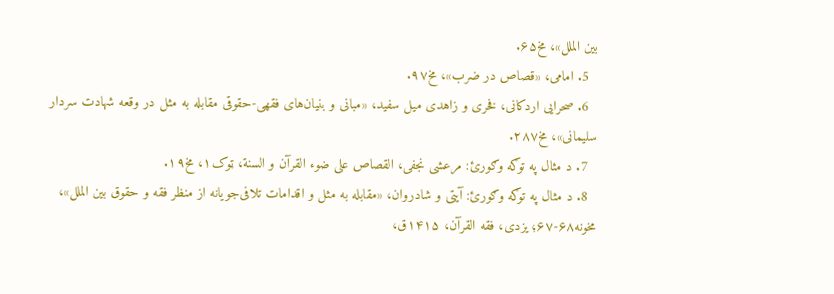بین الملل»، مخ۶۵.
  5. امامی، «قصاص در ضرب»، مخ۹۷.
  6. صحرایی اردکانی، فخری و زاهدی میل سفید، «مبانی و بنیان‌های فقهی-حقوقی مقابله به مثل در وقعه شهادت سردار سلیمانی»، مخ۲۸۷.
  7. د مثال په توګه وګورئ: مرعشی نجفی، القصاص علی ضوء القرآن و السنة، ټوک۱، مخ۱۹.
  8. د مثال په توګه وګورئ: آیتی و شادروان، «مقابله به مثل و اقدامات تلافی‌جویانه از منظر فقه و حقوق بین الملل»، مخونه۶۸-۶۷؛ یزدی، فقه القرآن، ۱۴۱۵ق،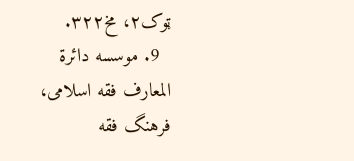ټوک۲، مخ۳۲۲.
  9. موسسه دائرة المعارف فقه اسلامی، فرهنگ فقه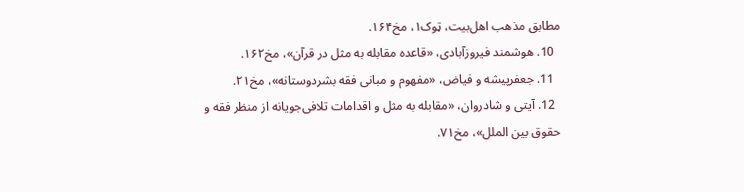مطابق مذهب اهل‌بیت، ټوک۱، مخ۱۶۴.
  10. هوشمند فیروزآبادی، «قاعده مقابله به مثل در قرآن»، مخ۱۶۲.
  11. جعفر‌پیشه و فیاض، «مفهوم و مبانی فقه بشر‌دوستانه»، مخ۲۱.
  12. آیتی و شادروان، «مقابله به مثل و اقدامات تلافی‌جویانه از منظر فقه و حقوق بین الملل»، مخ۷۱.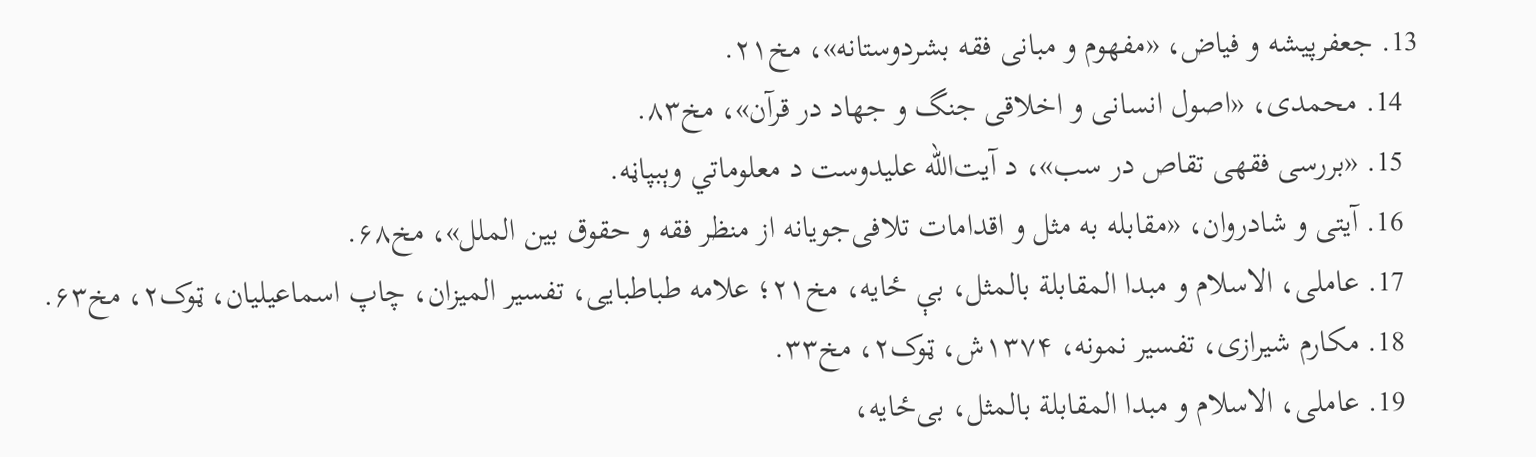13. جعفر‌پیشه و فیاض، «مفهوم و مبانی فقه بشر‌دوستانه»، مخ۲۱.
  14. محمدی، «اصول انسانی و اخلاقی جنگ و جهاد در قرآن»، مخ۸۳.
  15. «بررسی فقهی تقاص در سب»، د آیت‌الله علیدوست د معلوماتي وېبپاڼه.
  16. آیتی و شادروان، «مقابله به مثل و اقدامات تلافی‌جویانه از منظر فقه و حقوق بین الملل»، مخ۶۸.
  17. عاملی، الاسلام و مبدا المقابلة بالمثل، بې ځايه، مخ۲۱؛ علامه طباطبایی، تفسیر المیزان، چاپ اسماعیلیان، ټوک۲، مخ۶۳.
  18. مکارم شیرازی، تفسیر نمونه، ۱۳۷۴ش، ټوک۲، مخ۳۳.
  19. عاملی، الاسلام و مبدا المقابلة بالمثل، بی‌ځایه،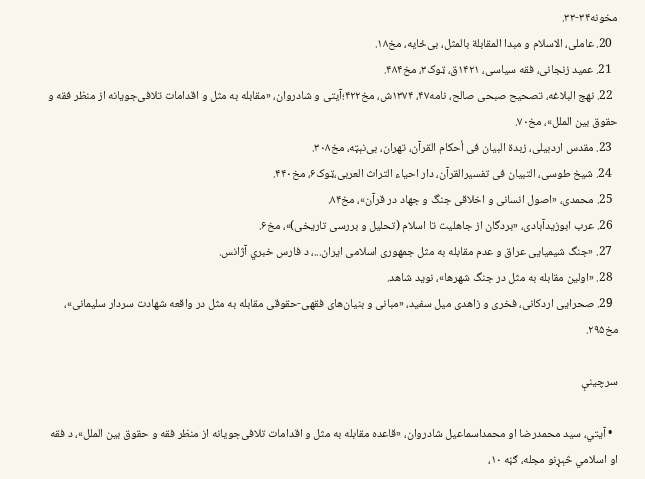مخونه۳۴-۳۳.
  20. عاملی، الاسلام و مبدا المقابلة بالمثل، بی‌ځایه، مخ۱۸.
  21. عمید زنجانی، فقه سیاسی، ۱۴۲۱ق، ټوک۳، مخ۴۸۴.
  22. نهج البلاغه، تصحیح صبحی صالح، نامه۴۷، ۱۳۷۴ش، مخ۴۲۲؛آیتی و شادروان، «مقابله به مثل و اقدامات تلافی‌جویانه از منظر فقه و حقوق بین الملل»، مخ۷۰.
  23. مقدس اردبیلی، زبدة البیان فی أحکام القرآن، تهران، بی‌نېټه، مخ۳۰۸.
  24. شیخ طوسی، التبیان فی تفسیرالقرآن، دار احیاء التراث العربی،ټوک۶، مخ۴۴۰.
  25. محمدی، «اصول انسانی و اخلاقی جنگ و جهاد در قرآن»، مخ۸۴.
  26. عرب ابوزیدآبادی، «بردگان از جاهلیت تا اسلام (تحلیل و بررسی تاریخی)»، مخ۶.
  27. «جنگ شیمیایی عراق و عدم مقابله به مثل جمهوری اسلامی ایران...، د فارس خبري آژانس.
  28. «اولين مقابله به مثل در جنگ شهرها»، نوید شاهد.
  29. صحرایی اردکانی، فخری و زاهدی میل سفید، «مبانی و بنیان‌های فقهی-حقوقی مقابله به مثل در واقعه شهادت سردار سلیمانی»، مخ۲۹۵.

سرچينې

  • آیتي، سید محمدرضا او محمداسماعیل شادروان، «قاعده مقابله به مثل و اقدامات تلافی‌جویانه از منظر فقه و حقوق بین الملل»، د فقه او اسلامي څېړنو مجله، ګڼه ۱۰،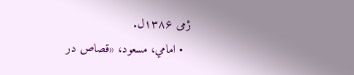ژمی ۱۳۸۶ل.
  • امامي، مسعود، «قصاص در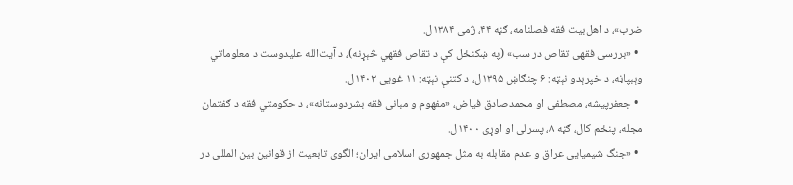ضرب»، د اهل‌بیت فقه فصلنامه، ګڼه ۴۴، ژمی ۱۳۸۴ل.
  • «بررسی فقهی تقاص در سب» (په ښکنځل کې د تقاص فقهي څېړنه)، د آیت‌الله علیدوست د معلوماتي وېبپاڼه، د خپرېدو نېټه: ۶ چنګاښ ۱۳۹۵ل، د کتنې نېټه: ۱۱ غویی ۱۴۰۲ل.
  • جعفرپیشه، مصطفی او محمدصادق فیاض، «مفهوم و مبانی فقه بشر‌دوستانه»، د حکومتي فقه د ګفتمان مجله، پنځم کال، ګڼه ۸، پسرلی او اوړی ۱۴۰۰ل.
  • «جنگ شیمیایی عراق و عدم مقابله به مثل جمهوری اسلامی ایران؛ الگوی تابعیت از قوانین بین المللی در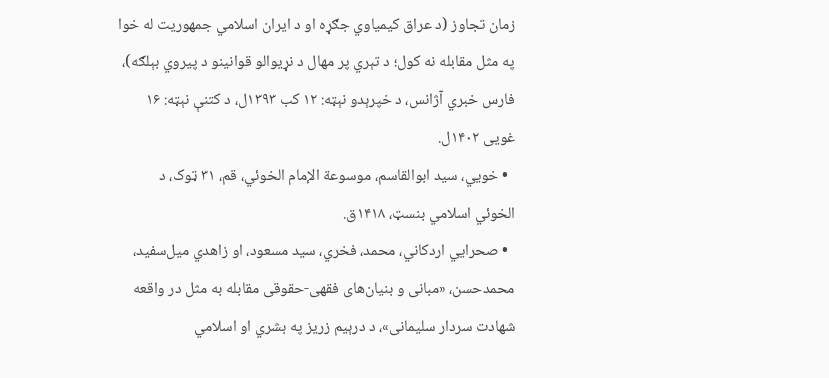زمان تجاوز (د عراق کیمیاوي جګړه او د ایران اسلامي جمهوریت له خوا په مثل مقابله نه کول؛ د تېري پر مهال د نړیوالو قوانینو د پيروي بېلګه)، فارس خبري آژانس، د خپرېدو نېټه: ۱۲ کب ۱۳۹۳ل، د کتنې نېټه: ۱۶ غویی ۱۴۰۲ل.
  • خویي، سید ابوالقاسم، موسوعة الإمام الخوئي، قم، ۳۱ ټوک، د الخوئي اسلامي بنسټ، ۱۴۱۸ق.
  • صحرایي اردکاني، محمد، فخري، سید مسعود، او زاهدي میل‌سفید، محمدحسن، «مبانی و بنیان‌های فقهی-حقوقی مقابله به مثل در واقعه شهادت سردار سلیمانی»، د درېیم زریز په بشري او اسلامي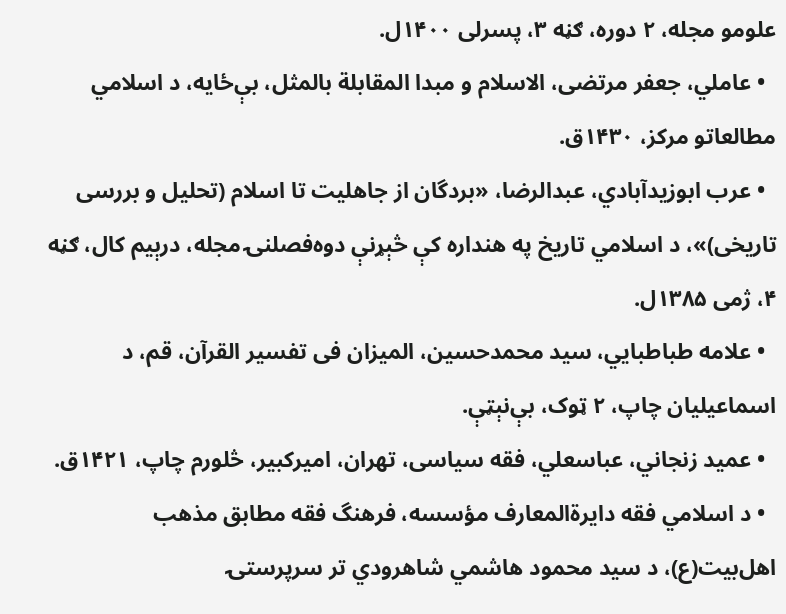علومو مجله، ۲ دوره، ګڼه ۳، پسرلی ۱۴۰۰ل.
  • عاملي، جعفر مرتضی، الاسلام و مبدا المقابلة بالمثل، بې‌ځایه، د اسلامي مطالعاتو مرکز، ۱۴۳۰ق.
  • عرب ابوزیدآبادي، عبدالرضا، «بردگان از جاهلیت تا اسلام (تحلیل و بررسی تاریخی)»، د اسلامي تاریخ په هنداره کې څېړنې دوه‌فصلنۍ مجله، درېیم کال، ګڼه ۴، ژمی ۱۳۸۵ل.
  • علامه طباطبایي، سید محمدحسین، المیزان فی تفسیر القرآن، قم، د اسماعیلیان چاپ، ۲ ټوک، بې‌نېټې.
  • عمید زنجاني، عباسعلي، فقه سیاسی، تهران، امیرکبیر، څلورم چاپ، ۱۴۲۱ق.
  • د اسلامي فقه دایرةالمعارف مؤسسه، فرهنگ فقه مطابق مذهب اهل‌بیت(ع)، د سید محمود هاشمي شاهرودي تر سرپرستۍ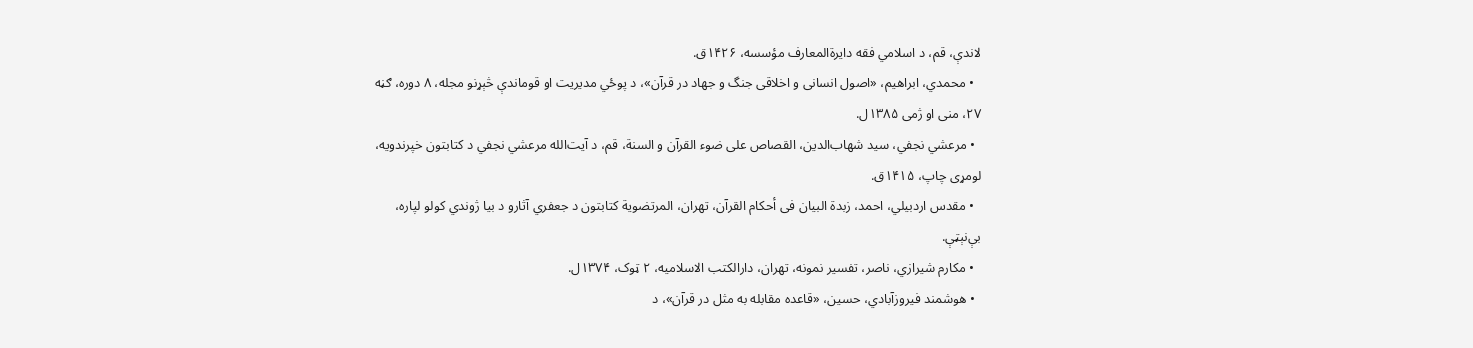لاندې، قم، د اسلامي فقه دایرةالمعارف مؤسسه، ۱۴۲۶ق.
  • محمدي، ابراهیم، «اصول انسانی و اخلاقی جنگ و جهاد در قرآن»، د پوځي مدیریت او قوماندې څېړنو مجله، ۸ دوره، ګڼه ۲۷، منی او ژمی ۱۳۸۵ل.
  • مرعشي نجفي، سید شهاب‌الدین، القصاص علی ضوء القرآن و السنة، قم، د آیت‌الله مرعشي نجفي د کتابتون خپرندویه، لومړی چاپ، ۱۴۱۵ق.
  • مقدس اردبیلي، احمد، زبدة البیان فی أحکام القرآن، تهران، المرتضویة کتابتون د جعفري آثارو د بیا ژوندي کولو لپاره، بې‌نېټې.
  • مکارم شیرازي، ناصر، تفسیر نمونه، تهران، دارالکتب الاسلامیه، ۲ ټوک، ۱۳۷۴ل.
  • هوشمند فیروزآبادي، حسین، «قاعده مقابله به مثل در قرآن»، د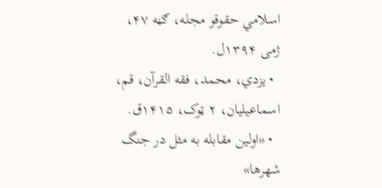اسلامي حقوقو مجله، ګڼه ۴۷، ژمی ۱۳۹۴ل.
  • یزدي، محمد، فقه القرآن، قم، اسماعیلیان، ۲ ټوک، ۱۴۱۵ق.
  • «اولين مقابله به مثل در جنگ شهرها»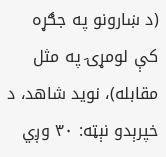(د ښارونو په جګړه کې لومړۍ په مثل مقابله)، نوید شاهد، د خپرېدو نېټه: ۳۰ وږي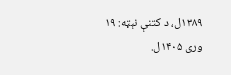۱۳۸۹ل، د کتنې نېټه: ۱۹ وری ۱۴۰۵ل.